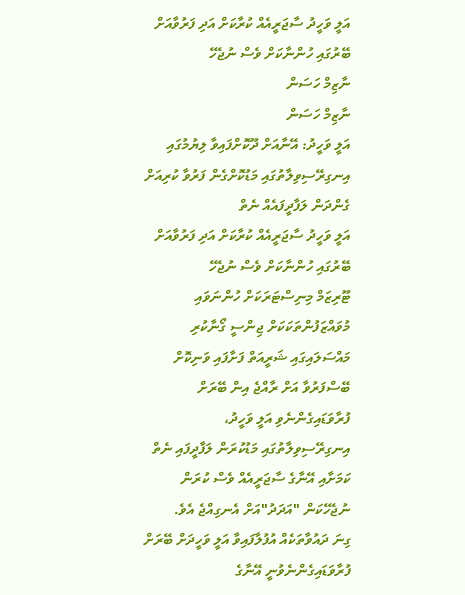އަލީ ވަހީދު ސާޖަރީއެއް ކުރާކަށް އަދި ފަރުވާއަށް ބޭރުގައި ހުންނާކަށް ވެސް ނުޖެހޭ
ނާޒިމް ހަސަން
ނާޒިމް ހަސަން
އަލީ ވަހީދު: އޭނާއަށް ދޫކޮށްފައިވާ ލިޔުމުގައި އިނގިރޭސިވިލާތުގައި މަޑުކޮށްގެން ފަރުވާ ކުރިއަށް ގެންދަން ލަފާދީފައެއް ނެތް
އަލީ ވަހީދު ސާޖަރީއެއް ކުރާކަށް އަދި ފަރުވާއަށް ބޭރުގައި ހުންނާކަށް ވެސް ނުޖެހޭ
ޓޫރިޒަމް މިނިސްޓަރަކަށް ހުންނަވައި މުވައްޒަފުންތަކަކަށް ޖިންސީ ގޯނާކުރި މައްސަލައިގައި ޝަރީއަތް ފަށާފައި ވަނިކޮށް ބޭސްފަރުވާ އަށް ރާއްޖެ އިން ބޭރަށް ފުރާވަޑައިގެންނެވި އަލީ ވަހީދު، އިނގިރޭސިވިލާތުގައި މަޑުކުރަން ލަފާދީފައި ނެތް ކަމަށާއި އޭނާގެ ސާޖަރީއެއް ވެސް ކުރަން ނުޖެހޭކަން "އަދަދު"އަށް އެނގިއްޖެ އެވެ.
ގިނަ ދައުވާތަކެއް އުފުލާފައިވާ އަލީ ވަހީދަށް ބޭރަށް ފުރާވަޑައިގެންނެވުނީ އޭނާގެ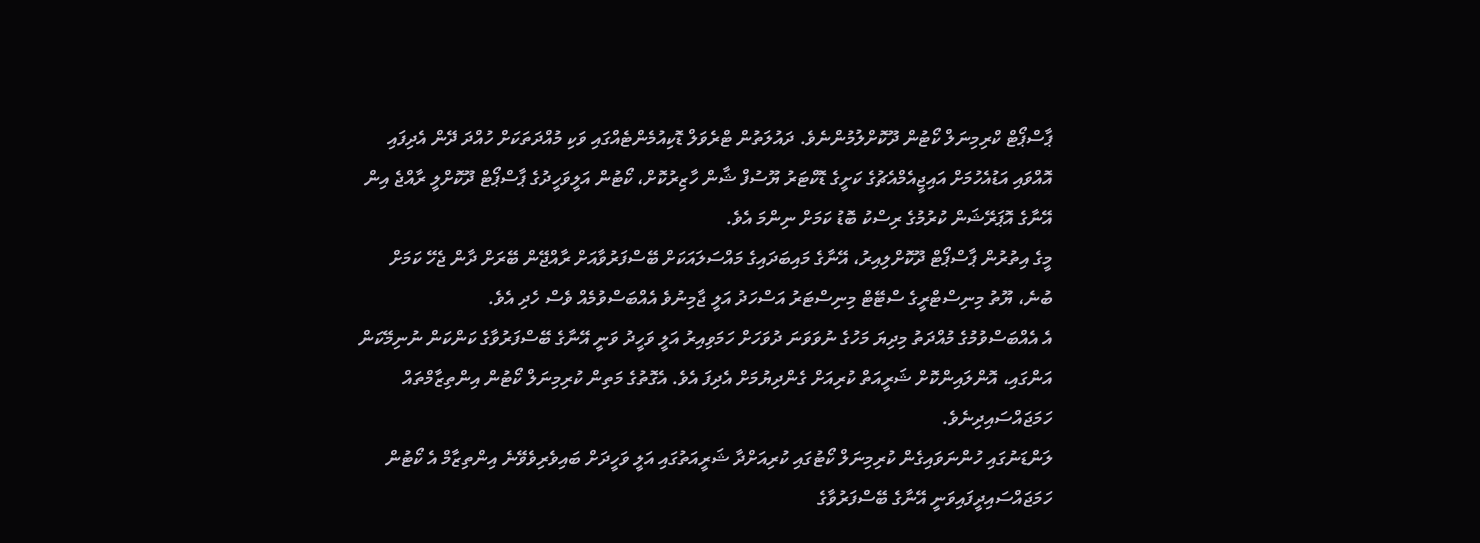ޕާސްޕޯޓް ކްރިމިނަލް ކޯޓުން ދޫކޮށްލުމުންނެވެ. ދައުލަތުން ޓްރެވަލް ޑޮކިއުމެންޓެއްގައި ވަކި މުއްދަތަކަށް ހުއްދަ ދޭން އެދިފައި އޮއްވައި އަޑުއެހުމަށް އައިޖީއެމްއެޗުގެ ކަށީގެ ޑޮކްޓަރު ޔޫސުފް ޝާން ހާޒިރުކޮށް، ކޯޓުން އަލީވަހީދުގެ ޕާސްޕޯޓް ދޫކޮށްލީ ރާއްޖެ އިން އޭނާގެ އޮޕަރޭޝަން ކުރުމުގެ ރިސްކު ބޮޑު ކަމަށް ނިންމަ އެވެ.
މީގެ އިތުރުން ޕާސްޕޯޓް ދޫކޮށްލިއިރު، އޭނާގެ މައިބަދައިގެ މައްސަލައަކަށް ބޭސްފަރުވާއަށް ރާއްޖޭން ބޭރަށް ދާން ޖެހޭ ކަމަށް ބުނެ، ޔޫތު މިނިސްޓްރީގެ ސްޓޭޓް މިނިސްޓަރު އަސްހަދު އަލީ ޖާމިނުވެ އެއްބަސްވުމެއް ވެސް ހެދި އެވެ.
އެ އެއްބަސްވުމުގެ މުއްދަތު މިދިޔަ މަހުގެ ނުވަވަނަ ދުވަހަށް ހަމަވިއިރު އަލީ ވަހީދު ވަނީ އޭނާގެ ބޭސްފަރުވާގެ ކަންކަން ނުނިމޭކަން އަންގައި، އޮންލައިންކޮށް ޝަރީއަތް ކުރިއަށް ގެންދިޔުމަށް އެދިފަ އެވެ. އެގޮތުގެ މަތިން ކުރިމިނަލް ކޯޓުން އިންތިޒާމްތައް ހަމަޖައްސައިދިނެވެ.
ލަންޑަނުގައި ހުންނަވައިގެން ކުރިމިނަލް ކޯޓުގައި ކުރިއަށްދާ ޝަރީއަތުގައި އަލީ ވަހީދަށް ބައިވެރިވެވޭނެ އިންތިޒާމް އެ ކޯޓުން ހަމަޖައްސައިދީފައިވަނީ އޭނާގެ ބޭސްފަރުވާގެ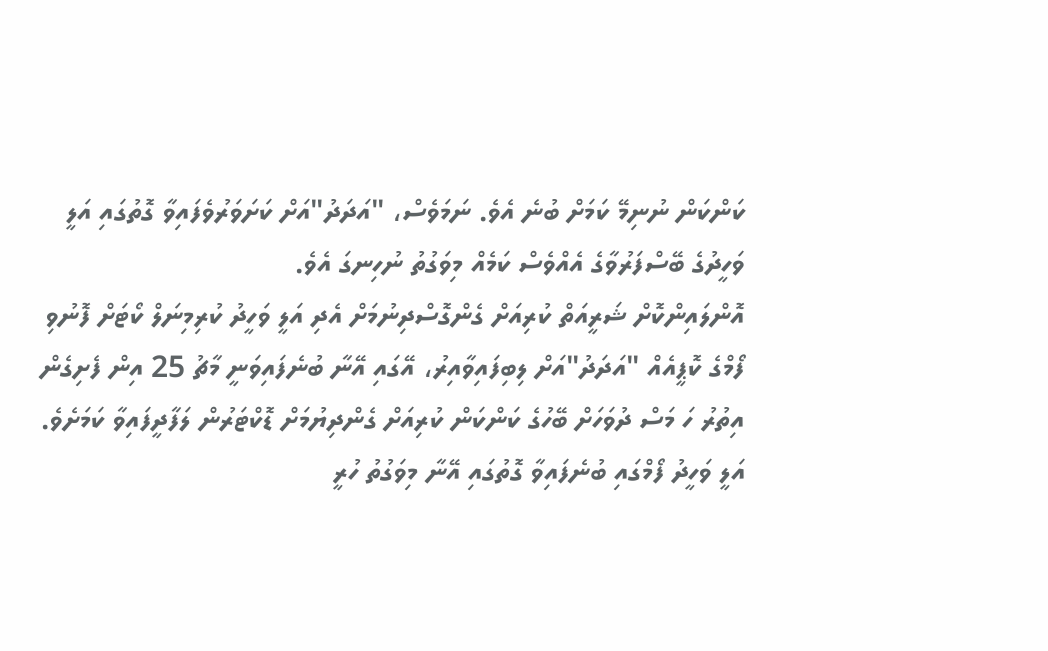ކަންކަން ނުނިމޭ ކަމަށް ބުނެ އެވެ. ނަމަވެސް، "އަދަދު"އަށް ކަށަވަރުވެފައިވާ ގޮތުގައި އަލީ ވަހީދުގެ ބޭސްފަރުވާގެ އެއްވެސް ކަމެއް މިވަގުތު ނުހިނގަ އެވެ.
އޮންލައިންކޮށް ޝަރީއަތް ކުރިއަށް ގެންގޮސްދިނުމަށް އެދި އަލީ ވަހީދު ކުރިމިނަލް ކޯޓަށް ފޮނުވި ފޯމްގެ ކޮޕީއެއް "އަދަދު"އަށް ލިބިފައިވާއިރު، އޭގައި އޭނާ ބުނެފައިވަނީ މާޗު 25 އިން ފެށިގެން އިތުރު ހަ މަސް ދުވަހަށް ބޭހުގެ ކަންކަން ކުރިއަށް ގެންދިޔުމަށް ޑޮކްޓަރުން ލަފާދީފައިވާ ކަމަށެވެ.
އަލީ ވަހީދު ފޯމްގައި ބުނެފައިވާ ގޮތުގައި އޭނާ މިވަގުތު ހުރީ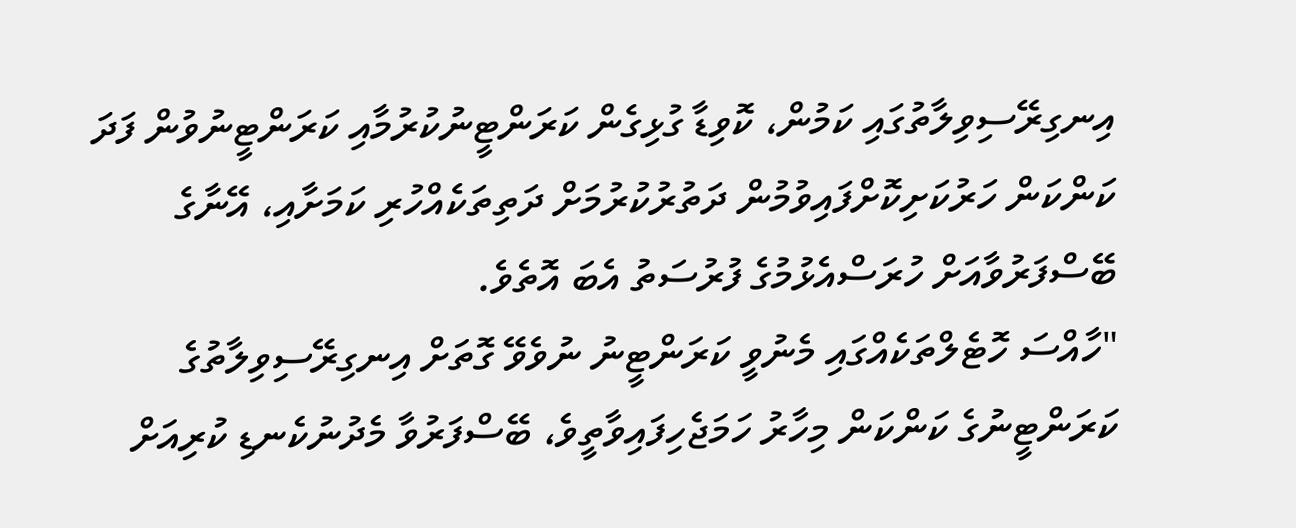އިނގިރޭސިވިލާތުގައި ކަމުން، ކޮވިޑާ ގުޅިގެން ކަރަންޓީނުކުރުމާއި ކަރަންޓީނުވުން ފަދަ ކަންކަން ހަރުކަށިކޮށްފައިވުމުން ދަތުރުކުރުމަށް ދަތިތަކެއްހުރި ކަމަށާއި، އޭނާގެ ބޭސްފަރުވާއަށް ހުރަސްއެޅުމުގެ ފުރުސަތު އެބަ އޮތެވެ.
"ހާއްސަ ހޮޓެލްތަކެއްގައި މެނުވީ ކަރަންޓީނު ނުވެވޭ ގޮތަށް އިނގިރޭސިވިލާތުގެ ކަރަންޓީނުގެ ކަންކަން މިހާރު ހަމަޖެހިފައިވާތީވެ، ބޭސްފަރުވާ މެދުނުކެނޑި ކުރިއަށް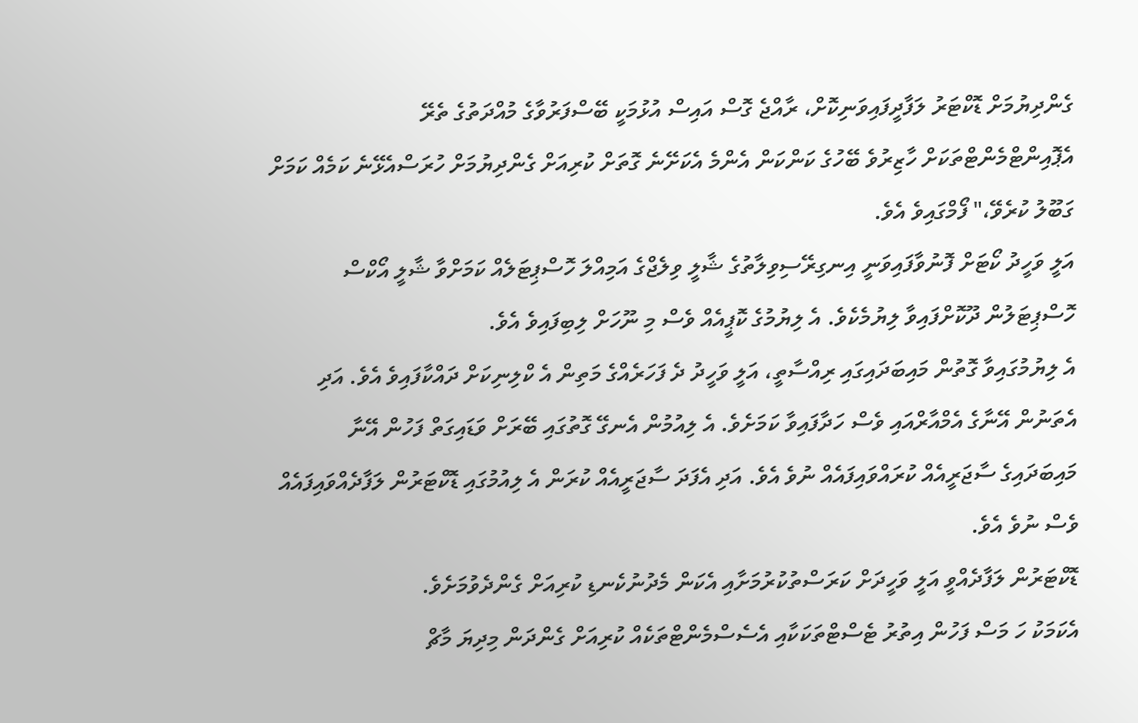ގެންދިޔުމަށް ޑޮކްޓަރު ލަފާދީފައިވަނިކޮށް، ރާއްޖެ ގޮސް އައިސް އުޅުމަކީ ބޭސްފަރުވާގެ މުއްދަތުގެ ތެރޭ އެޕޮއިންޓްމެންޓްތަކަށް ހާޒިރުވެ ބޭހުގެ ކަންކަން އެންމެ އެކަށޭނެ ގޮތަށް ކުރިއަށް ގެންދިޔުމަށް ހުރަސްއެޅޭނެ ކަމެއް ކަމަށް ގަބޫލު ކުރެވޭ،" ފޯމްގައިވެ އެވެ.
އަލީ ވަހީދު ކޯޓަށް ފޮނުވާފައިވަނީ އިނގިރޭސިވިލާތުގެ ޝާލީ ވިލެޖްގެ އަމިއްލަ ހޮސްޕިޓަލެއް ކަމަށްވާ ޝާލީ އޯކްސް ހޮސްޕިޓަލުން ދޫކޮށްފައިވާ ލިޔުމެކެވެ. އެ ލިޔުމުގެ ކޮޕީއެއް ވެސް މި ނޫހަށް ލިބިފައިވެ އެވެ.
އެ ލިޔުމުގައިވާ ގޮތުން މައިބަދައިގައި ރިއްސާތީ، އަލީ ވަހީދު ދެ ފަހަރެއްގެ މަތިން އެ ކްލިނިކަށް ދައްކާފައިވެ އެވެ. އަދި އެތަނުން އޭނާގެ އެމްއާރްއައި ވެސް ހަދާފައިވާ ކަމަށެވެ. އެ ލިއުމުން އެނގޭ ގޮތުގައި ބޭރަށް ވަޑައިގަތް ފަހުން އޭނާ މައިބަދައިގެ ސާޖަރީއެއް ކުރައްވައިފައެއް ނުވެ އެވެ. އަދި އެފަދަ ސާޖަރީއެއް ކުރަން އެ ލިއުމުގައި ޑޮކްޓަރުން ލަފާދެއްވައިފައެއް ވެސް ނުވެ އެވެ.
ޑޮކްޓަރުން ލަފާދެއްވީ އަލީ ވަހީދަށް ކަރަސްތުކުރުމަށާއި އެކަން މެދުނުކެނޑި ކުރިއަށް ގެންދެވުމަށެވެ.
އެކަމަކު ހަ މަސް ފަހުން އިތުރު ޓެސްޓްތަކަކާއި އެސެސްމެންޓްތަކެއް ކުރިއަށް ގެންދަން މިދިޔަ މާޗް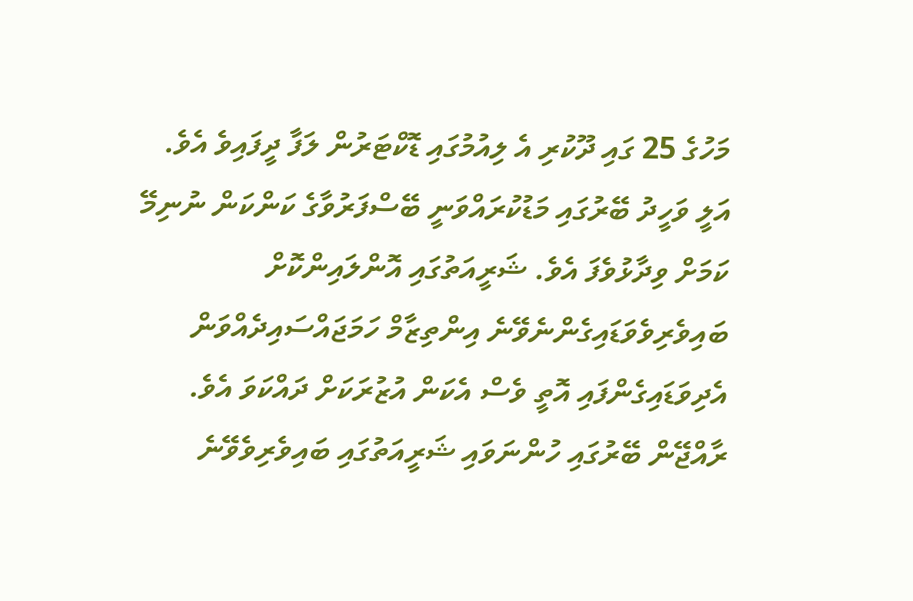މަހުގެ 25 ގައި ދޫކުރި އެ ލިއުމުގައި ޑޮކްޓަރުން ލަފާ ދީފައިވެ އެވެ.
އަލީ ވަހީދު ބޭރުގައި މަޑުކުރައްވަނީ ބޭސްފަރުވާގެ ކަންކަން ނުނިމޭ ކަމަށް ވިދާޅުވެފަ އެވެ. ޝަރީއަތުގައި އޮންލައިންކޮށް ބައިވެރިވެވަޑައިގެންނެވޭނެ އިންތިޒާމް ހަމަޖައްސައިދެއްވަން އެދިވަޑައިގެންފައި އޮތީ ވެސް އެކަން އުޒުރަކަށް ދައްކަވަ އެވެ.
ރާއްޖޭން ބޭރުގައި ހުންނަވައި ޝަރީއަތުގައި ބައިވެރިވެވޭނެ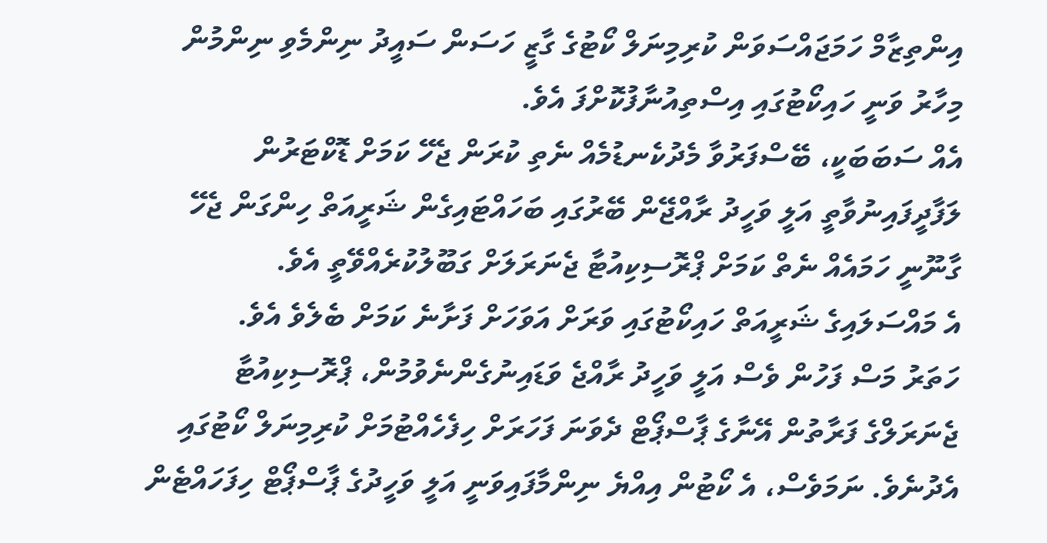އިންތިޒާމް ހަމަޖައްސަވަން ކުރިމިނަލް ކޯޓުގެ ގާޒީ ހަސަން ސައީދު ނިންމެވި ނިންމުން މިހާރު ވަނީ ހައިކޯޓުގައި އިސްތިއުނާފުކޮށްފަ އެވެ.
އެއް ސަބަބަކީ، ބޭސްފަރުވާ މެދުކެނޑުމެއް ނެތި ކުރަން ޖެހޭ ކަމަށް ޑޮކްޓަރުން ލަފާދީފައިނުވާތީ އަލީ ވަހީދު ރާއްޖޭން ބޭރުގައި ބަހައްޓައިގެން ޝަރީއަތް ހިންގަން ޖެހޭ ގާނޫނީ ހަމައެއް ނެތް ކަމަށް ޕްރޮސިކިއުޓާ ޖެނަރަލަށް ގަބޫލުކުރެއްވޭތީ އެވެ.
އެ މައްސަލައިގެ ޝަރީއަތް ހައިކޯޓުގައި ވަރަށް އަވަހަށް ފަށާނެ ކަމަށް ބެލެވެ އެވެ.
ހަތަރު މަސް ފަހުން ވެސް އަލީ ވަހީދު ރާއްޖެ ވަޑައިނުގެންނެވުމުން، ޕްރޮސިކިއުޓާ ޖެނަރަލްގެ ފަރާތުން އޭނާގެ ޕާސްޕޯޓް ދެވަނަ ފަހަރަށް ހިފެހެއްޓުމަށް ކުރިމިނަލް ކޯޓުގައި އެދުނެވެ. ނަމަވެސް، އެ ކޯޓުން އިއްޔެ ނިންމާފައިވަނީ އަލީ ވަހީދުގެ ޕާސްޕޯޓް ހިފަހައްޓެން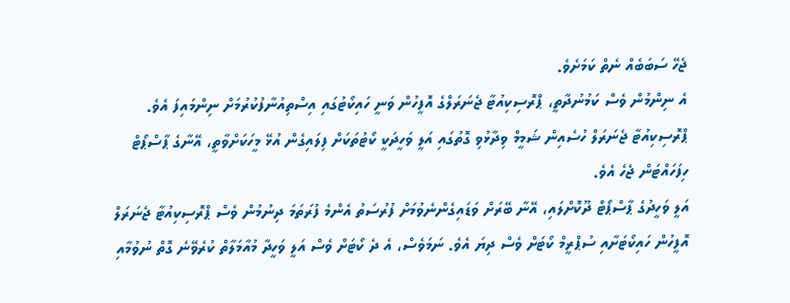ޖެހޭ ސަބަބެއް ނެތް ކަމަށެވެ.
އެ ނިންމުން ވެސް ކަމުނުދާތީ، ޕްރޮސިކިއުޓާ ޖެނަރަލްގެ އޮފީހުން ވަނީ ހައިކޯޓުގައި އިސްތިއުނާފުކުރުމަށް ނިންމައިފަ އެވެ.
ޕްރޮސިކިއުޓާ ޖެނަރަލް ހުސެއިން ޝަމީމް ވިދާޅުވި ގޮތުގައި އަލީ ވަހީދަކީ ކޯޓުތަކަށް ފިލައިގެން އުޅޭ މީހަކަށްވާތީ، އޭނާގެ ޕާސްޕޯޓް ހިފަހައްޓަން ޖެހެ އެވެ.
އަލީ ވަހީދުގެ ޕާސްޕޯޓް ދޫކޮށްލައި، އޭނާ ބޭރަށް ވަޑައިގެންނެވުމަށް ފުރުސަތު އެންމެ ފުރަތަމަ ދިނުމުން ވެސް ޕްރޮސިކިއުޓާ ޖެނަރަލް އޮފީހުން ހައިކޯޓަށާއި ސުޕްރީމް ކޯޓަށް ވެސް ދިޔަ އެވެ. ނަމަވެސް، އެ ދެ ކޯޓަށް ވެސް އަލީ ވަހީދާ މުއާމަލާތް ކުރެވޭނެ ގޮތް ނުވުމާއި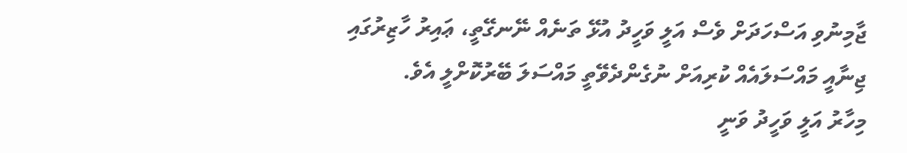ޖާމިނުވި އަސްހަދަށް ވެސް އަލީ ވަހީދު އުޅޭ ތަނެއް ނޭނގޭތީ، ޢައިރު ހާޒިރުގައި ޖިނާއީ މައްސަލައެއް ކުރިއަށް ނުގެންދެވޭތީ މައްސަލަ ބޭރުކޮށްލީ އެވެ.
މިހާރު އަލީ ވަހީދު ވަނީ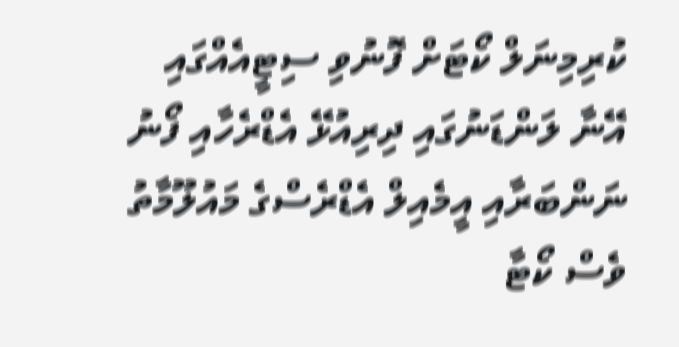ކުރިމިނަލް ކޯޓަށް ފޮނުވި ސިޓީއެއްގައި އޭނާ ލަންޑަނުގައި ދިރިއުޅޭ އެޑްރެހާއި ފޯނު ނަންބަރާއި އީމެއިލް އެޑްރެސްގެ މައުލޫމާތު ވެސް ކޯޓާ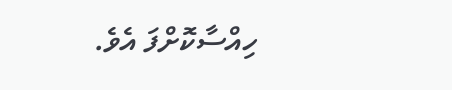ހިއްސާކޮށްފަ އެވެ.